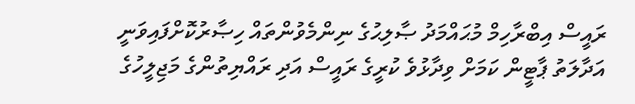ރައީސް އިބްރާހިމް މުޙައްމަދު ޞާލިޙުގެ ނިންމެވުންތައް ހިޞާރުކޮށްފައިވަނީ އަދާލަތު ޕާޓީން ކަމަށް ވިދާޅުވެ ކުރީގެ ރައީސް އަދި ރައްޔިތުންގެ މަޖިލީހުގެ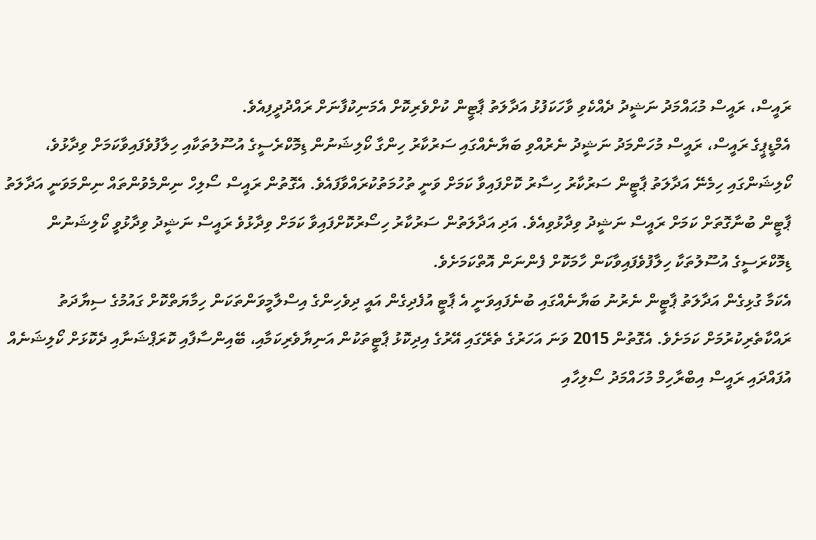ރައީސް، ރައީސް މުޙައްމަދު ނަޝީދު ދެއްކެވި ވާހަކަފުޅު އަދާލަތު ޕާޓީން ކުށްވެރިކޮށް އެމަނިކުފާނަށް ރައްދުދީފިއެވެ.
އެމްޑީޕީގެ ރައީސް، ރައީސް މުހަންމަދު ނަޝީދު ނެރުއްވި ބަޔާނެއްގައި ސަރުކާރު ހިންގާ ކޯލިޝަނުން ޑިމޮކްރެސީގެ އުސޫލުތަކާއި ހިލާފުވެފައިވާކަމަށް ވިދާޅުވެ، ކޯލިޝަންގައި ހިމެނޭ އަދާލަތު ޕާޓީން ސަރުކާރު ހިސާރު ކޮށްފައިވާ ކަމަށް ވަނީ ތުހުމަތުކުރައްވާފައެވެ. އެގޮތުން ރައީސް ސޯލިހް ނިންމެވުންތައް ނިންމަވަނީ އަދާލަތު ޕާޓީން ބުނާގޮތަށް ކަމަށް ރައީސް ނަޝީދު ވިދާޅުވިއެވެ. އަދި އަދާލަތުން ސަރުކާރު ހިސޯރުކޮށްފައިވާ ކަމަށް ވިދާޅުވެ ރައީސް ނަޝީދު ވިދާޅުވީ ކޯލިޝަނުން ޑިމޮކްރަސީގެ އުސޫލުތަކާ ހިލާފުވެފައިވާކަން ހާމަކޮށް ފެންނަން އޮތްކަމަށެވެ.
އެކަމާ ގުޅިގެން އަދާލަތު ޕާޓީން ނެރުނު ބަޔާނެއްގައި ބުނެފައިވަނީ އެ ޕާޓީ އުފެދިގެން އައީ ދިވެހިންގެ އިސްލާމީވަންތަކަން ހިމާޔަތްކޮށް ގައުމުގެ ސިޔާދަތު ރައްކާތެރިކުރުމަށް ކަމަށެވެ. އެގޮތުން 2015 ވަނަ އަހަރުގެ ތެރޭގައި އޭރުގެ އިދިކޮޅު ޕާޓީތަކުން އަނިޔާވެރިކަމާއި، ބޭއިންސާފާއި ކޮރަޕްޝަނާއި ދެކޮޅަށް ކޯލިޝަނެއް އުފައްދައި ރައީސް އިބްރާހިމް މުހައްމަދު ސޯލިހާއި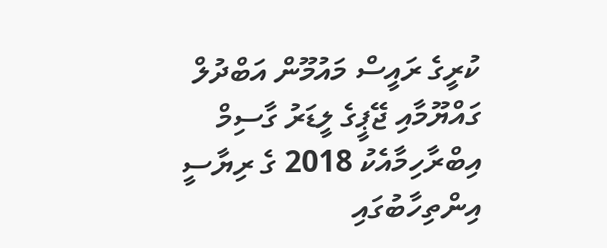ކުރީގެ ރައީސް މައުމޫން އަބްދުލް ގައްޔޫމާއި ޖޭޕީގެ ލީޑަރު ގާސިމް އިބްރާހިމާއެކު 2018 ގެ ރިޔާސީ އިންތިހާބުގައި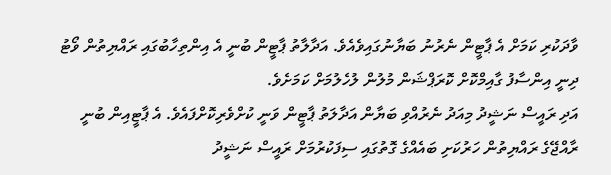ވާދަކުރި ކަމަށް އެ ޕާޓީން ނެރުނު ބަޔާނުގައިވެއެވެ. އަދާލާތު ޕާޓީން ބުނީ އެ އިންތިހާބުގައި ރައްޔިތުން ވޯޓު ދިނީ އިންސާފު ގާއިމްކޮށް ކޮރަޕްޝަން މުލުން ލުހެލުމަށް ކަމަށެވެ.
އަދި ރައީސް ނަޝީދު މިއަދު ނެރުއްވި ބަޔާން އަދާލަތު ޕާޓީން ވަނީ ކުށްވެރިކޮށްފައެވެ. އެ ޕާޓީއިން ބުނީ ރާއްޖޭގެ ރައްޔިތުން ހަރުކަށި ބައެއްގެ ގޮތުގައި ސިފަކުރުމަށް ރައީސް ނަޝީދު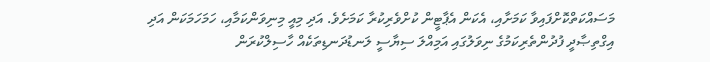މަސައްކަތްކޮށްފައިވާ ކަމަށާއި، އެކަން އެޕާޓީން ކުށްވެރިކުރާ ކަމަށެވެ. އަދި މިއީ މިނިވަންކަމާއި، ހަމަހަމަކަން އަދި އިގްތިޞާދީ ފުދުންތެރިކަމުގެ ނިވަލުގައި އަމިއްލަ ސިޔާސީ ލަނޑުދަނޑިތަކެއް ހާސިލްކުރަން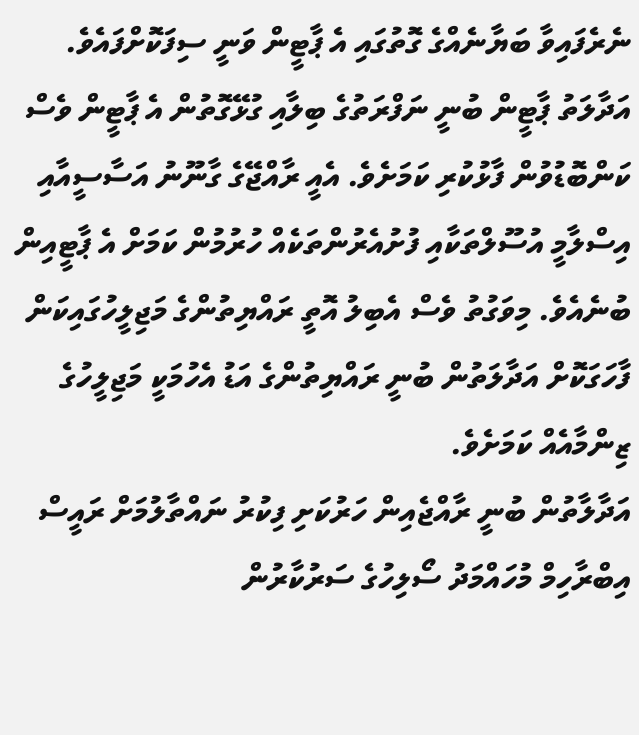ނެރެފައިވާ ބަޔާނެއްގެ ގޮތުގައި އެ ޕާޓީން ވަނީ ސިފަކޮށްފައެވެ.
އަދާލަތު ޕާޓީން ބުނީ ނަފްރަތުގެ ބިލާއި ގުޅޭގޮތުން އެ ޕާޓީން ވެސް ކަންބޮޑުވުން ފާޅުކުރި ކަމަށެވެ. އެއީ ރާއްޖޭގެ ގާނޫނު އަސާސީއާއި އިސްލާމީ އުސޫލްތަކާއި ފުށުއެރުންތަކެއް ހުރުމުން ކަމަށް އެ ޕާޓީއިން ބުނެއެވެ. މިވަގުތު ވެސް އެބިލު އޮތީ ރައްޔިތުންގެ މަޖިލީހުގައިކަން ފާހަގަކޮށް އަދާލަތުން ބުނީ ރައްޔިތުންގެ އަޑު އެހުމަކީ މަޖިލީހުގެ ޒިންމާއެއް ކަމަށެވެ.
އަދާލާތުން ބުނީ ރާއްޖެއިން ހަރުކަށި ފިކުރު ނައްތާލުމަށް ރައީސް އިބްރާހިމް މުހައްމަދު ސޯލިހުގެ ސަރުކާރުން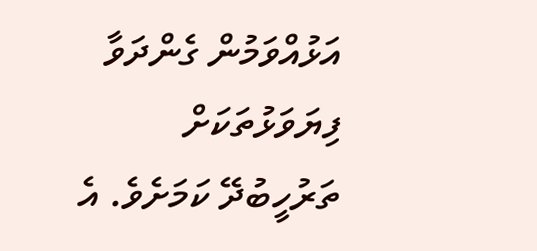އަޅުއްވަމުން ގެންދަވާ ފިޔަވަޅުތަކަށް ތަރުހީބުދޭ ކަމަށެވެ. އެ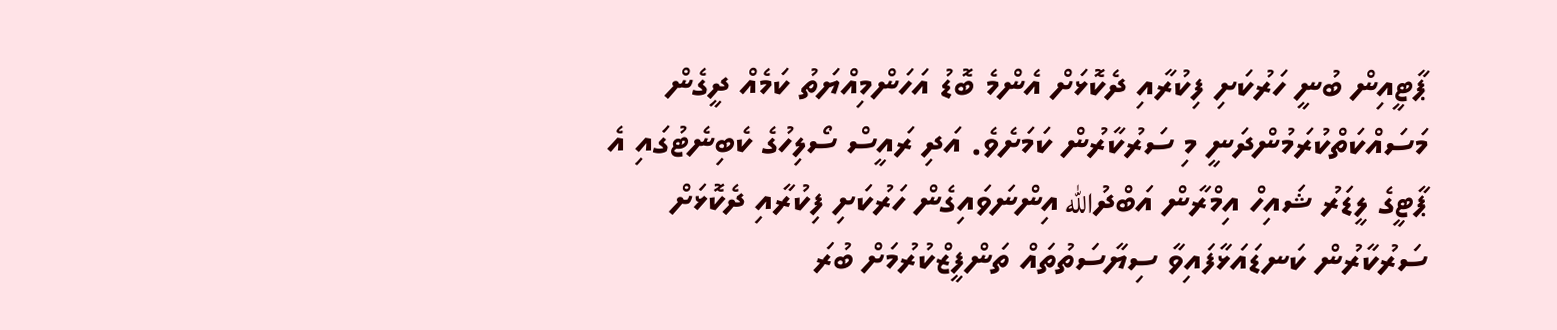ޕާޓީއިން ބުނީ ހަރުކަށި ފިކުރާއި ދެކޮޅަށް އެންމެ ބޮޑު އަހަންމިއްޔަތު ކަމެއް ދީގެން މަސައްކަތްކުރަމުންދަނީ މި ސަރުކާރުން ކަމަށެވެ. އަދި ރައީސް ސޯލިހުގެ ކެބިނެޓުގައި އެ ޕާޓީގެ ލީޑަރު ޝައިހް އިމްރާން އަބްދުالله އިންނަވައިގެން ހަރުކަށި ފިކުރާއި ދެކޮޅަށް ސަރުކާރުން ކަނޑައަޅާފައިވާ ސިޔާސަތުތައް ތަންފީޒްކުރުމަށް ބުރަ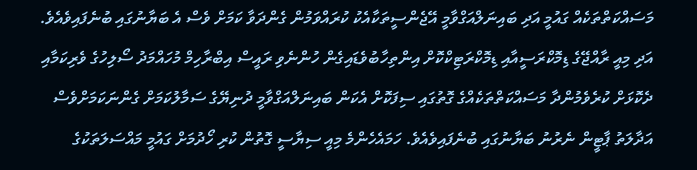މަސައްކަތްތަކެއް ގައުމީ އަދި ބައިނަލްއަގްވާމީ އޭޖެންސީތަކާއެކު ކުރައްވަމުން ގެންދަވާ ކަމަށް ވެސް އެ ބަޔާނުގައި ބުނެފައިވެއެވެ.
އަދި މިއީ ރާއްޖޭގެ ޑިމޮކްރަސީއާއި ޑިމޮކްރަޓިކްކޮށް އިންތިހާބުވެޑައިގެން ހުންނެވި ރައީސް އިބްރާހިމް މުހައްމަދު ސޯލިހުގެ ވެރިކަމާއި ދެކޮޅަށް ކުރެވެމުންދާ މަސައްކަތްތަކެއްގެ ގޮތުގައި ސިފަކޮށް އެކަން ބައިނަލްއަގްވާމީ ދުނިޔޭގެ ސަމާލުކަމަށް ގެންނަކަމަށްވެސް އަދާލަތު ޕާޓީން ނެރުނު ބަޔާނުގައި ބުނެފައިވެއެވެ. ހަމައެހެންމެ މިއީ ސިޔާސީ ގޮތުން ކުރި ހޯދުމަށް ގައުމީ މައްސަލަތަކުގެ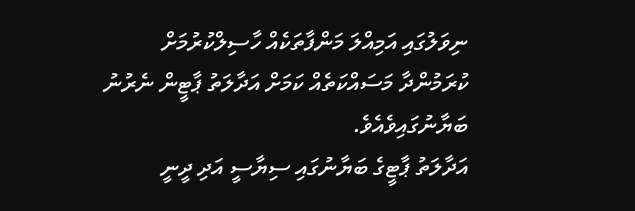ނިވަލުގައި އަމިއްލަ މަންފާތަކެއް ހާސިލްކުރުމަށް ކުރަމުންދާ މަސައްކަތެއް ކަމަށް އަދާލަތު ޕާޓީން ނެރުނު ބަޔާނުގައިވެއެވެ.
އަދާލަތު ޕާޓީގެ ބަޔާނުގައި ސިޔާސީ އަދި ދީނީ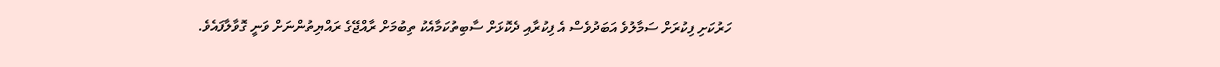ހަރުކަށި ފިކުރަށް ސަމާލުވެ އަބަދުވެސް އެ ފިކުރާއި ދެކޮޅަށް ސާބިތުކަމާއެކު ތިބުމަށް ރާއްޖޭގެ ރައްޔިތުންނަށް ވަނީ ގޮވާލާފައެވެ.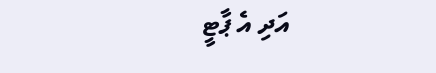އަދި އެ ޕާޓީ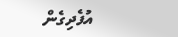އުފެދިގެން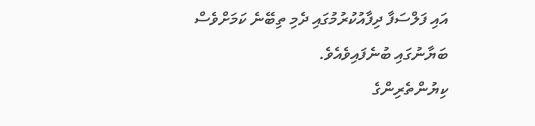އައި ފަލްސަފާ ދިފާއުކުރުމުގައި ދެމި ތިބޭނެ ކަމަށްވެސް ބަޔާނުގައި ބުނެފައިވެއެވެ.
ކިޔުންތެރިންގެ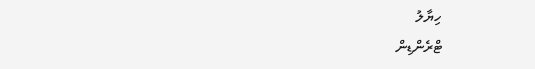ހިޔާލު
ޓްރެންޑިން